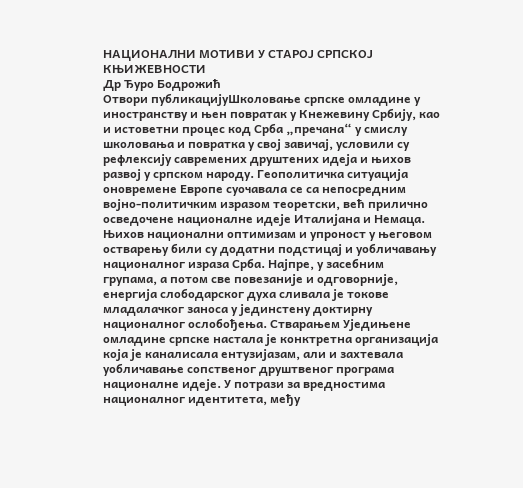НАЦИОНАЛНИ МОТИВИ У СТАРОЈ СРПСКОЈ КЊИЖЕВНОСТИ
Др Ђуро Бодрожић
Отвори публикацијуШколовање српске омладине у иностранству и њен повратак у Кнежевину Србију, као и истоветни процес код Срба „пречана“ у смислу школовања и повратка у свој завичај, условили су рефлексију савремених друштених идеја и њихов развој у српском народу. Геополитичка ситуација оновремене Европе суочавала се са непосредним војно-политичким изразом теоретски, већ прилично осведочене националне идеје Италијана и Немаца. Њихов национални оптимизам и упроност у његовом остварењу били су додатни подстицај и уобличавању националног израза Срба. Најпре, у засебним групама, а потом све повезаније и одговорније, енергија слободарског духа сливала је токове младалачког заноса у јединстену доктирну националног ослобођења. Стварањем Уједињене омладине српске настала је конктретна организација која је каналисала ентузијазам, али и захтевала уобличавање сопственог друштвеног програма националне идеје. У потрази за вредностима националног идентитета, међу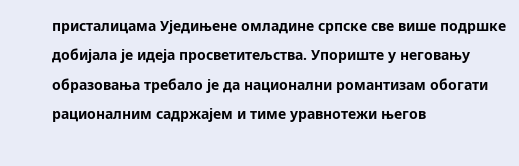присталицама Уједињене омладине српске све више подршке добијала је идеја просветитељства. Упориште у неговању образовања требало је да национални романтизам обогати рационалним садржајем и тиме уравнотежи његов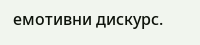емотивни дискурс.